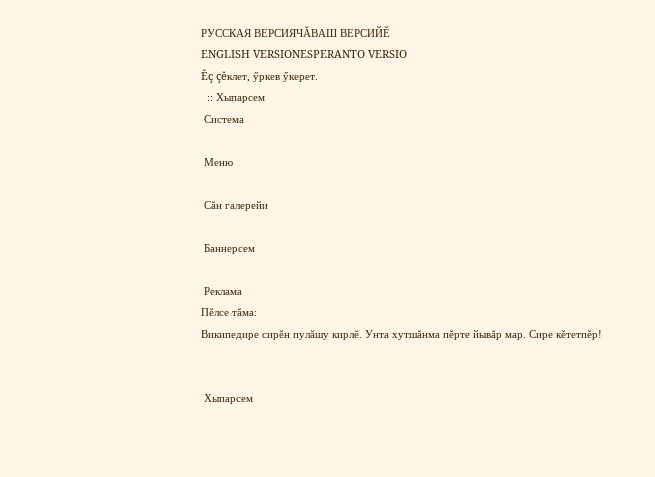РУССКАЯ ВЕРСИЯЧĂВАШ ВЕРСИЙĚ
ENGLISH VERSIONESPERANTO VERSIO
Ĕç çĕклет, ӳркев ӳкерет.
  :: Хыпарсем
 Система

 Меню

 Сăн галерейи

 Баннерсем

 Реклама
Пĕлсе тăма:
Википедире сирĕн пулăшу кирлĕ. Унта хутшăнма пĕрте йывăр мар. Сире кĕтетпĕр!


 Хыпарсем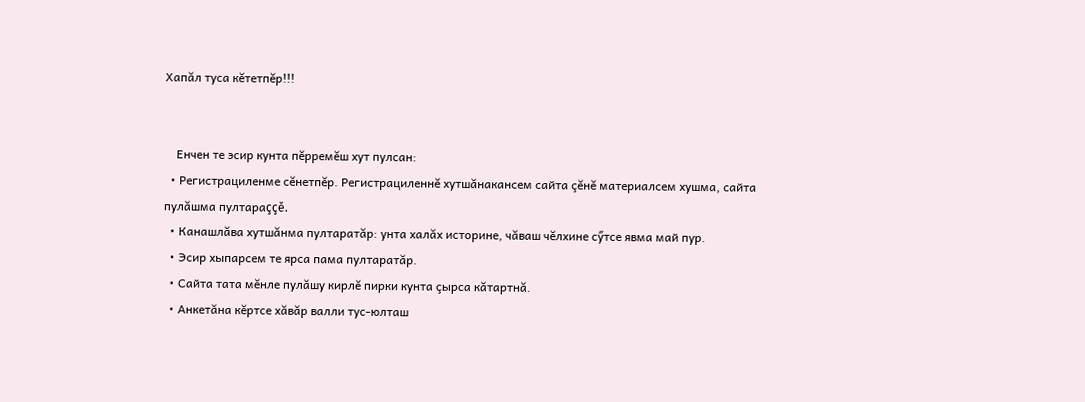Хапăл туса кĕтетпĕр!!!


    Енчен те эсир кунта пĕрремĕш хут пулсан:
  • Регистрациленме сĕнетпĕр. Регистрациленнĕ хутшăнакансем сайта çĕнĕ материалсем хушма, сайта пулăшма пултараççĕ.
  • Канашлăва хутшăнма пултаратăр: унта халăх историне, чăваш чĕлхине сӳтсе явма май пур.
  • Эсир хыпарсем те ярса пама пултаратăр.
  • Сайта тата мĕнле пулăшу кирлĕ пирки кунта çырса кăтартнă.
  • Анкетăна кĕртсе хăвăр валли тус-юлташ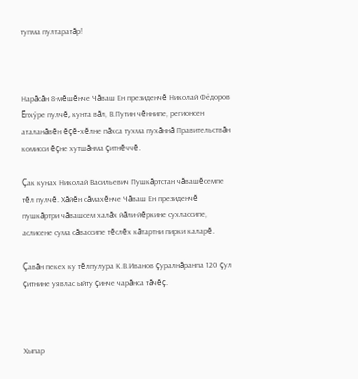тупма пултаратăр!



Нарăсăн 8-мĕшĕнче Чăваш Ен президенчĕ Николай Фёдоров Ĕпхӳре пулчĕ, кунта вăл, В.Путин чĕннипе, регионсен аталанăвĕн ĕçĕ-хĕлне пăхса тухма пухăннă Правительствăн комисси ĕçне хутшăнма çитнĕччĕ.

Çак кунах Николай Васильевич Пушкăртстан чăвашĕсемпе тĕл пулчĕ. Хăйĕн сăмахĕнче Чăваш Ен президенчĕ пушкăртри чăвашсем халăх йăли-йĕркине сухлассипе, аслисене сума сăвассипе тĕслĕх кăтартни пирки каларĕ.

Çавăн пекех ку тĕлпулура К.В.Иванов çуралнăранпа 120 çул çитнине уявлас ыйту çинче чарăнса тăчĕç.



Хыпар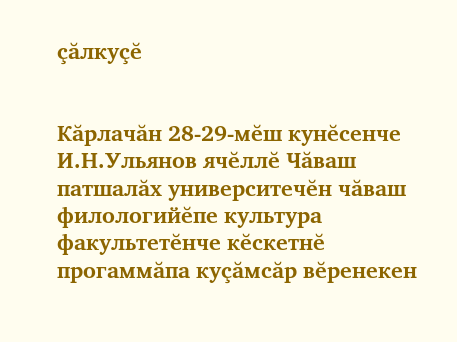çăлкуçĕ


Кăрлачăн 28-29-мĕш кунĕсенче И.Н.Ульянов ячĕллĕ Чăваш патшалăх университечĕн чăваш филологийĕпе культура факультетĕнче кĕскетнĕ прогаммăпа куçăмсăр вĕренекен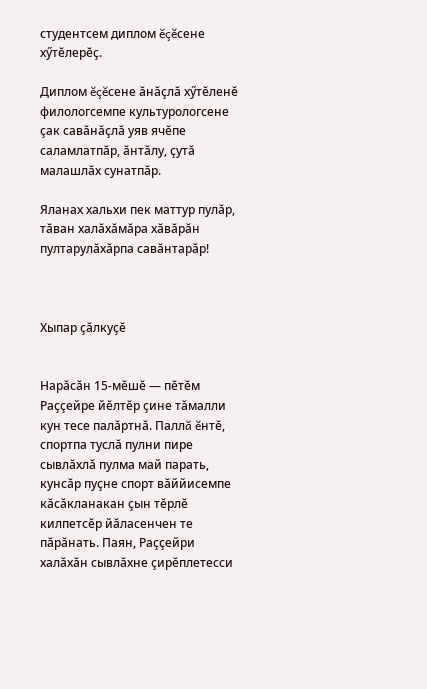студентсем диплом ĕçĕсене хӳтĕлерĕç.

Диплом ĕçĕсене ăнăçлă хӳтĕленĕ филологсемпе культурологсене çак савăнăçлă уяв ячĕпе саламлатпăр, ăнтăлу, çутă малашлăх сунатпăр.

Яланах хальхи пек маттур пулăр, тăван халăхăмăра хăвăрăн пултарулăхăрпа савăнтарăр!



Хыпар çăлкуçĕ


Нарăсăн 15-мĕшĕ — пĕтĕм Раççейре йĕлтĕр çине тăмалли кун тесе палăртнă. Паллă ĕнтĕ, спортпа туслă пулни пире сывлăхлă пулма май парать, кунсăр пуçне спорт вăййисемпе кăсăкланакан çын тĕрлĕ килпетсĕр йăласенчен те пăрăнать. Паян, Раççейри халăхăн сывлăхне çирĕплетесси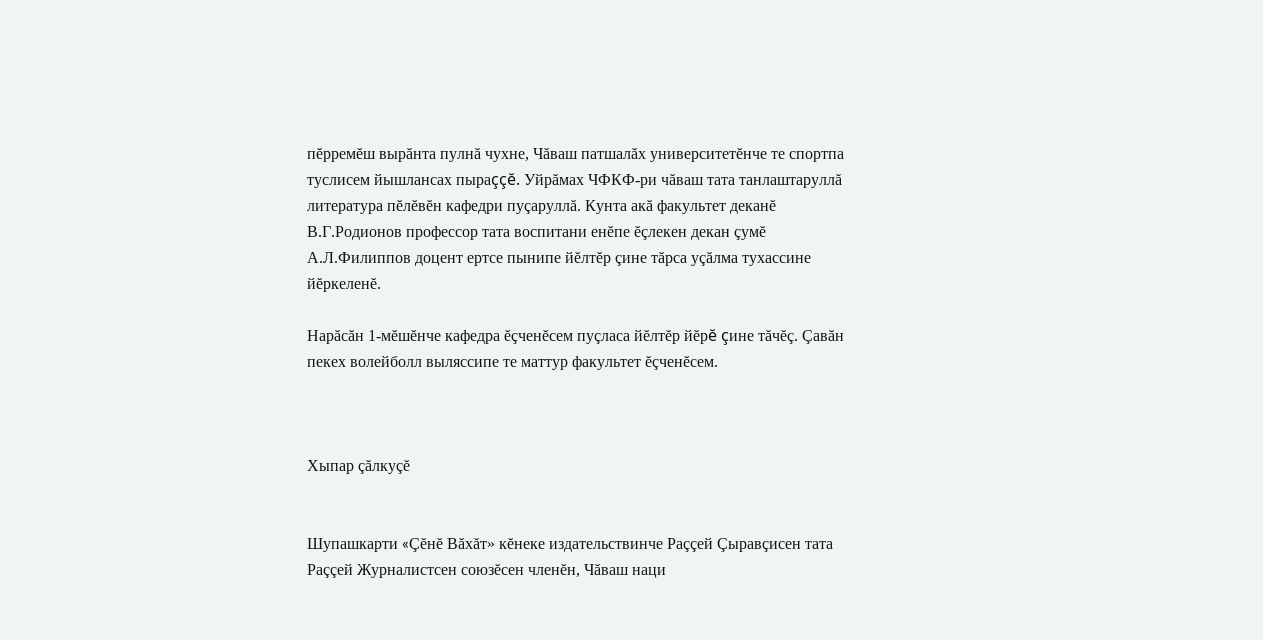пĕрремĕш вырăнта пулнă чухне, Чăваш патшалăх университетĕнче те спортпа туслисем йышлансах пыраççĕ. Уйрăмах ЧФКФ-ри чăваш тата танлаштаруллă литература пĕлĕвĕн кафедри пуçаруллă. Кунта акă факультет деканĕ В.Г.Родионов профессор тата воспитани енĕпе ĕçлекен декан çумĕ А.Л.Филиппов доцент ертсе пынипе йĕлтĕр çине тăрса уçăлма тухассине йĕркеленĕ.

Нарăсăн 1-мĕшĕнче кафедра ĕçченĕсем пуçласа йĕлтĕр йĕрĕ çине тăчĕç. Çавăн пекех волейболл выляссипе те маттур факультет ĕçченĕсем.



Хыпар çăлкуçĕ


Шупашкарти «Çĕнĕ Вăхăт» кĕнеке издательствинче Раççей Çыравçисен тата Раççей Журналистсен союзĕсен членĕн, Чăваш наци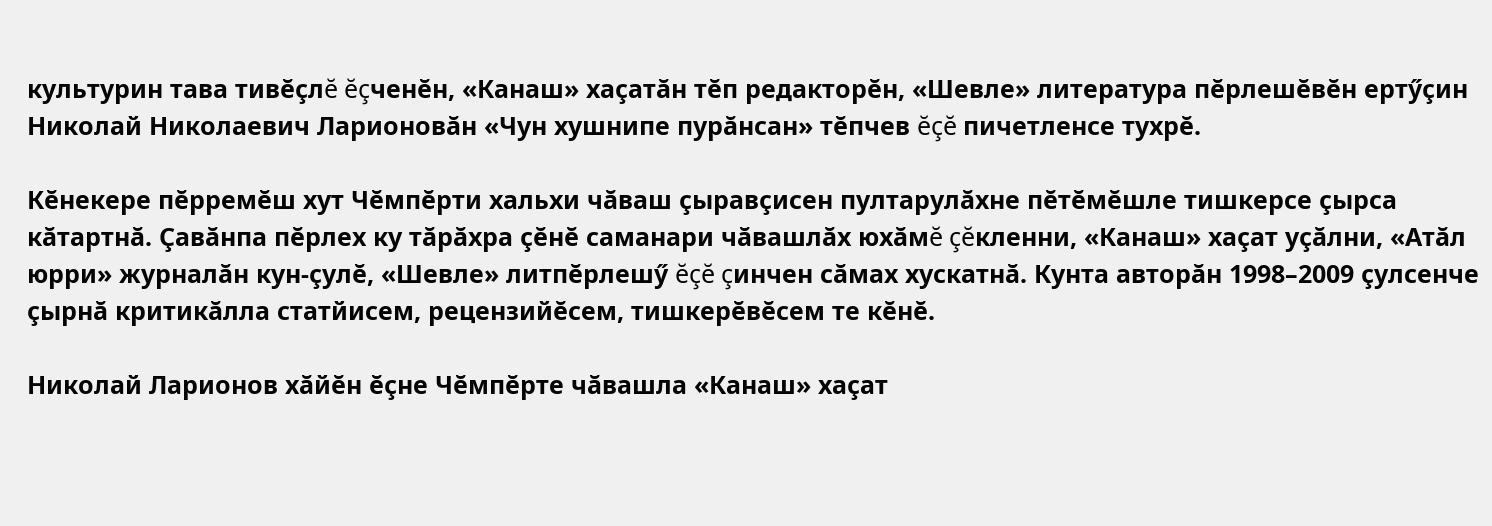культурин тава тивĕçлĕ ĕçченĕн, «Канаш» хаçатăн тĕп редакторĕн, «Шевле» литература пĕрлешĕвĕн ертӳçин Николай Николаевич Ларионовăн «Чун хушнипе пурăнсан» тĕпчев ĕçĕ пичетленсе тухрĕ.

Кĕнекере пĕрремĕш хут Чĕмпĕрти хальхи чăваш çыравçисен пултарулăхне пĕтĕмĕшле тишкерсе çырса кăтартнă. Çавăнпа пĕрлех ку тăрăхра çĕнĕ саманари чăвашлăх юхăмĕ çĕкленни, «Канаш» хаçат уçăлни, «Атăл юрри» журналăн кун-çулĕ, «Шевле» литпĕрлешӳ ĕçĕ çинчен сăмах хускатнă. Кунта авторăн 1998–2009 çулсенче çырнă критикăлла статйисем, рецензийĕсем, тишкерĕвĕсем те кĕнĕ.

Николай Ларионов хăйĕн ĕçне Чĕмпĕрте чăвашла «Канаш» хаçат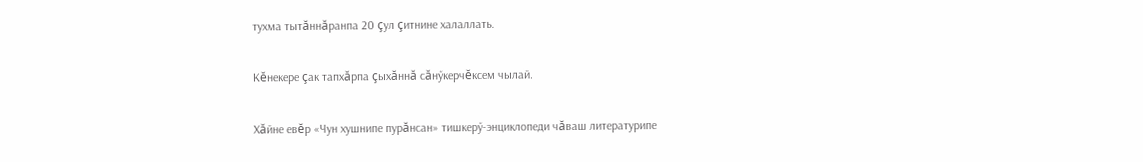тухма тытăннăранпа 20 çул çитнине халаллать.

Кĕнекере çак тапхăрпа çыхăннă сăнӳкерчĕксем чылай.

Хăйне евĕр «Чун хушнипе пурăнсан» тишкерӳ-энциклопеди чăваш литературипе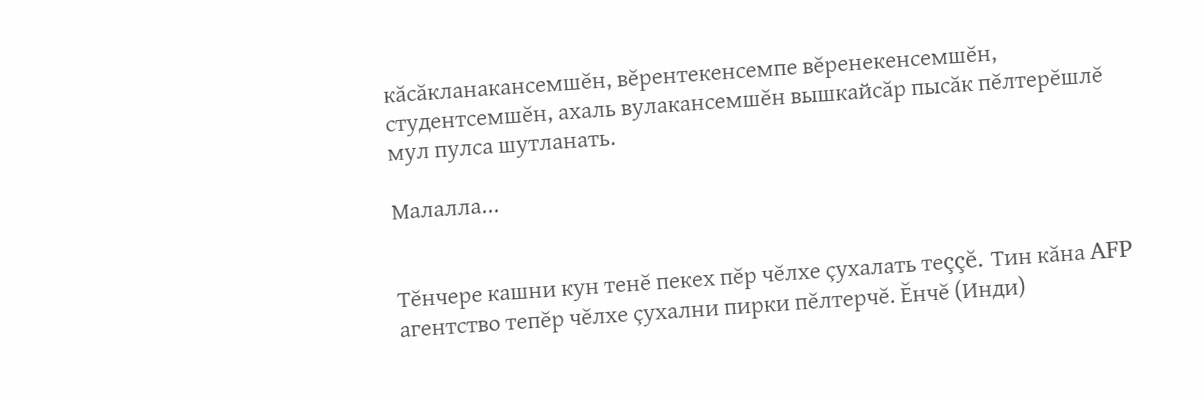кăсăкланакансемшĕн, вĕрентекенсемпе вĕренекенсемшĕн, студентсемшĕн, ахаль вулакансемшĕн вышкайсăр пысăк пĕлтерĕшлĕ мул пулса шутланать.

Малалла...


Тĕнчере кашни кун тенĕ пекех пĕр чĕлхе çухалать теççĕ. Тин кăна AFP агентство тепĕр чĕлхе çухални пирки пĕлтерчĕ. Ĕнчĕ (Инди)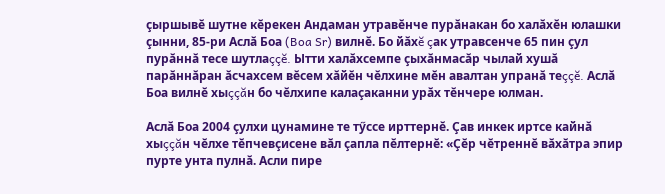çыршывĕ шутне кĕрекен Андаман утравĕнче пурăнакан бо халăхĕн юлашки çынни, 85-ри Аслă Боа (Boa Sr) вилнĕ. Бо йăхĕ çак утравсенче 65 пин çул пурăннă тесе шутлаççĕ. Ытти халăхсемпе çыхăнмасăр чылай хушă парăннăран ăсчахсем вĕсем хăйĕн чĕлхине мĕн авалтан упранă теççĕ. Аслă Боа вилнĕ хыççăн бо чĕлхипе калаçаканни урăх тĕнчере юлман.

Аслă Боа 2004 çулхи цунамине те тӳссе ирттернĕ. Çав инкек иртсе кайнă хыççăн чĕлхе тĕпчевçисене вăл çапла пĕлтернĕ: «Çĕр чĕтреннĕ вăхăтра эпир пурте унта пулнă. Асли пире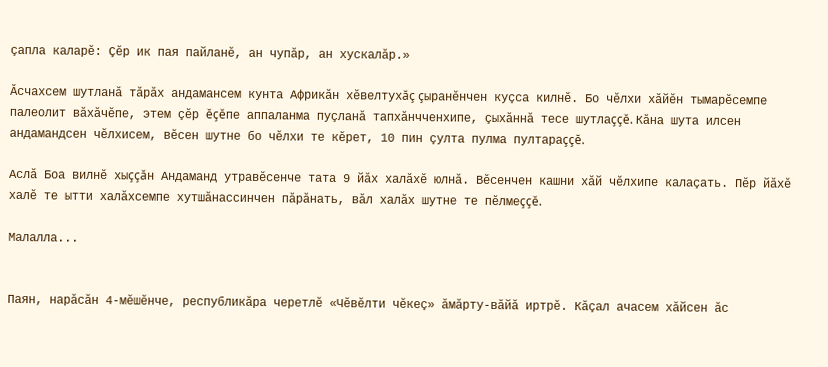çапла каларĕ: Çĕр ик пая пайланĕ, ан чупăр, ан хускалăр.»

Ăсчахсем шутланă тăрăх андамансем кунта Африкăн хĕвелтухăç çыранĕнчен куçса килнĕ. Бо чĕлхи хăйĕн тымарĕсемпе палеолит вăхăчĕпе, этем çĕр ĕçĕпе аппаланма пуçланă тапхăнчченхипе, çыхăннă тесе шутлаççĕ. Кăна шута илсен андамандсен чĕлхисем, вĕсен шутне бо чĕлхи те кĕрет, 10 пин çулта пулма пултараççĕ.

Аслă Боа вилнĕ хыççăн Андаманд утравĕсенче тата 9 йăх халăхĕ юлнă. Вĕсенчен кашни хăй чĕлхипе калаçать. Пĕр йăхĕ халĕ те ытти халăхсемпе хутшăнассинчен пăрăнать, вăл халăх шутне те пĕлмеççĕ.

Малалла...


Паян, нарăсăн 4-мĕшĕнче, республикăра черетлĕ «Чĕвĕлти чĕкеç» ăмăрту-вăйă иртрĕ. Кăçал ачасем хăйсен ăс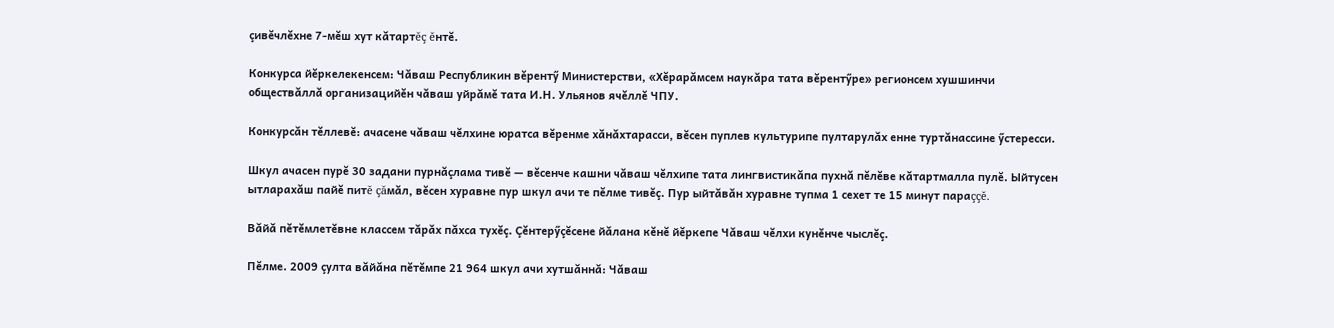çивĕчлĕхне 7-мĕш хут кăтартĕç ĕнтĕ.

Конкурса йĕркелекенсем: Чăваш Республикин вĕрентӳ Министерстви, «Хĕрарăмсем наукăра тата вĕрентӳре» регионсем хушшинчи обществăллă организацийĕн чăваш уйрăмĕ тата И.Н. Ульянов ячĕллĕ ЧПУ.

Конкурсăн тĕллевĕ: ачасене чăваш чĕлхине юратса вĕренме хăнăхтарасси, вĕсен пуплев культурипе пултарулăх енне туртăнассине ӳстересси.

Шкул ачасен пурĕ 30 задани пурнăçлама тивĕ — вĕсенче кашни чăваш чĕлхипе тата лингвистикăпа пухнă пĕлĕве кăтартмалла пулĕ. Ыйтусен ытларахăш пайĕ питĕ çăмăл, вĕсен хуравне пур шкул ачи те пĕлме тивĕç. Пур ыйтăвăн хуравне тупма 1 сехет те 15 минут параççĕ.

Вăйă пĕтĕмлетĕвне классем тăрăх пăхса тухĕç. Çĕнтерӳçĕсене йăлана кĕнĕ йĕркепе Чăваш чĕлхи кунĕнче чыслĕç.

Пĕлме. 2009 çулта вăйăна пĕтĕмпе 21 964 шкул ачи хутшăннă: Чăваш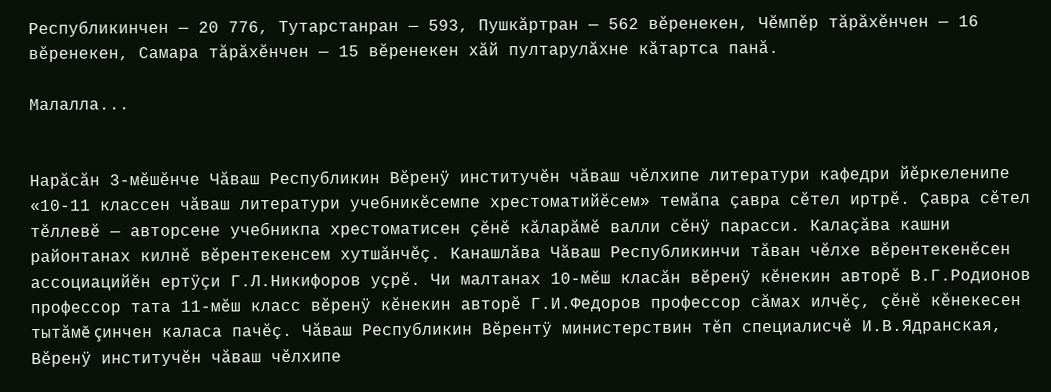Республикинчен — 20 776, Тутарстанран — 593, Пушкăртран — 562 вĕренекен, Чĕмпĕр тăрăхĕнчен — 16 вĕренекен, Самара тăрăхĕнчен — 15 вĕренекен хăй пултарулăхне кăтартса панă.

Малалла...


Нарăсăн 3-мĕшĕнче Чăваш Республикин Вĕренÿ институчĕн чăваш чĕлхипе литератури кафедри йĕркеленипе «10-11 классен чăваш литератури учебникĕсемпе хрестоматийĕсем» темăпа çавра сĕтел иртрĕ. Çавра сĕтел тĕллевĕ — авторсене учебникпа хрестоматисен çĕнĕ кăларăмĕ валли сĕнÿ парасси. Калаçăва кашни районтанах килнĕ вĕрентекенсем хутшăнчĕç. Канашлăва Чăваш Республикинчи тăван чĕлхе вĕрентекенĕсен ассоциацийĕн ертÿçи Г.Л.Никифоров уçрĕ. Чи малтанах 10-мĕш класăн вĕренÿ кĕнекин авторĕ В.Г.Родионов профессор тата 11-мĕш класс вĕренÿ кĕнекин авторĕ Г.И.Федоров профессор сăмах илчĕç, çĕнĕ кĕнекесен тытăмĕ çинчен каласа пачĕç. Чăваш Республикин Вĕрентÿ министерствин тĕп специалисчĕ И.В.Ядранская, Вĕренÿ институчĕн чăваш чĕлхипе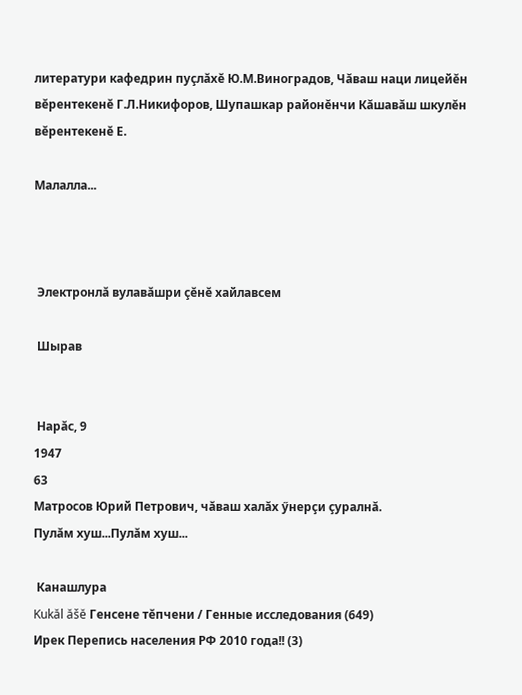литератури кафедрин пуçлăхĕ Ю.М.Виноградов, Чăваш наци лицейĕн вĕрентекенĕ Г.Л.Никифоров, Шупашкар районĕнчи Кăшавăш шкулĕн вĕрентекенĕ Е.

Малалла...



 Электронлă вулавăшри çĕнĕ хайлавсем

 Шырав


 Нарăс, 9
1947
63
Матросов Юрий Петрович, чăваш халăх ӳнерçи çуралнă.
Пулăм хуш...Пулăм хуш...

 Канашлура
Kukăl ăšĕ Генсене тĕпчени / Генные исследования (649)
Ирек Перепись населения РФ 2010 года!! (3)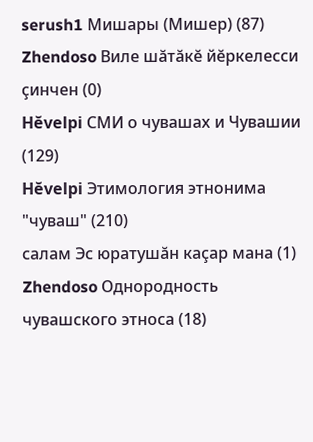serush1 Мишары (Мишер) (87)
Zhendoso Виле шăтăкĕ йĕркелесси çинчен (0)
Hĕvelpi СМИ о чувашах и Чувашии (129)
Hĕvelpi Этимология этнонима "чуваш" (210)
салам Эс юратушăн каçар мана (1)
Zhendoso Однородность чувашского этноса (18)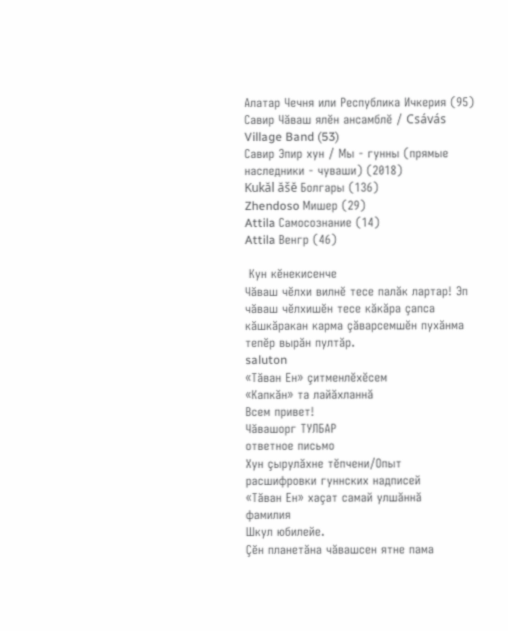Алатар Чечня или Республика Ичкерия (95)
Савир Чăваш ялĕн ансамблĕ / Csávás Village Band (53)
Савир Эпир хун / Мы - гунны (прямые наследники - чуваши) (2018)
Kukăl ăšĕ Болгары (136)
Zhendoso Мишер (29)
Attila Самосознание (14)
Attila Венгр (46)

 Кун кĕнекисенче
Чăваш чĕлхи вилнĕ тесе палăк лартар! Эп чăваш чĕлхишĕн тесе кăкăра çапса кăшкăракан карма çăварсемшĕн пухăнма тепĕр вырăн пултăр.
saluton
«Тăван Ен» çитменлĕхĕсем
«Капкăн» та лайăхланнă
Всем привет!
Чăвашорг ТУЛБАР
ответное письмо
Хун çырулăхне тĕпчени/Опыт расшифровки гуннских надписей
«Тăван Ен» хаçат самай улшăннă
фамилия
Шкул юбилейе.
Çĕн планетăна чăвашсен ятне пама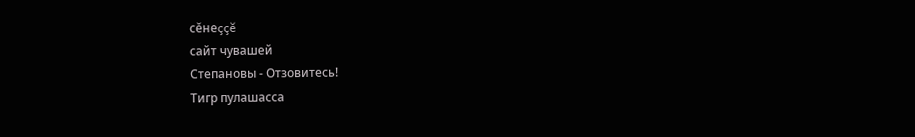сĕнеççĕ
сайт чувашей
Степановы - Отзовитесь!
Тигр пулашасса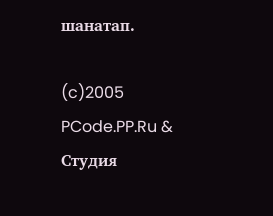шанатап.

(c)2005 PCode.PP.Ru & Студия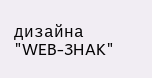дизайна "WEB-3HAK"